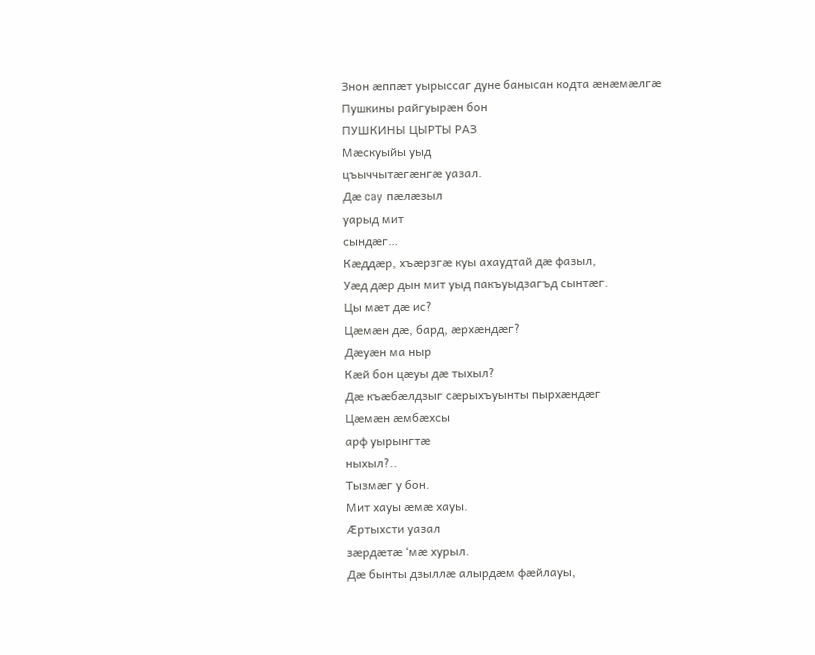Знон æппæт уырыссаг дуне банысан кодта æнæмæлгæ Пушкины райгуырæн бон
ПУШКИНЫ ЦЫРТЫ РАЗ
Мӕскуыйы уыд
цъыччытӕгӕнгӕ уазал.
Дӕ cay пӕлӕзыл
уарыд мит
сындӕг…
Кӕддӕр, хъӕрзгӕ куы ахаудтай дӕ фазыл,
Уӕд дӕр дын мит уыд пакъуыдзагъд сынтӕг.
Цы мӕт дӕ ис?
Цӕмӕн дӕ, бард, ӕрхӕндӕг?
Дӕуӕн ма ныр
Кӕй бон цӕуы дӕ тыхыл?
Дӕ къӕбӕлдзыг сӕрыхъуынты пырхӕндӕг
Цӕмӕн ӕмбӕхсы
арф уырынгтӕ
ныхыл?..
Тызмӕг у бон.
Мит хауы ӕмӕ хауы.
Ӕртыхсти уазал
зӕрдӕтӕ ‘мӕ хурыл.
Дӕ бынты дзыллӕ алырдӕм фӕйлауы,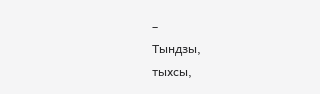–
Тындзы,
тыхсы,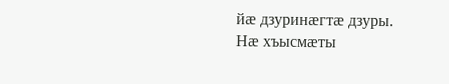йӕ дзуринӕгтӕ дзуры.
Нӕ хъысмӕты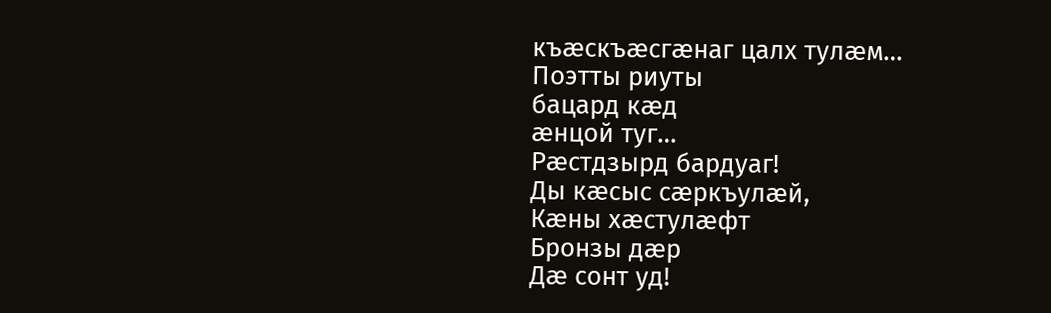къӕскъӕсгӕнаг цалх тулӕм…
Поэтты риуты
бацард кӕд
ӕнцой туг…
Рӕстдзырд бардуаг!
Ды кӕсыс сӕркъулӕй,
Кӕны хӕстулӕфт
Бронзы дӕр
Дӕ сонт уд!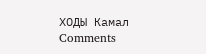ХОДЫ Камал
Comments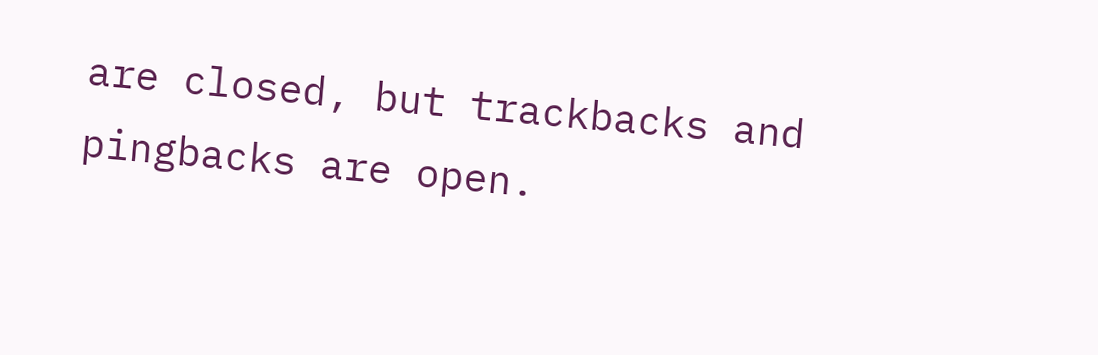are closed, but trackbacks and pingbacks are open.